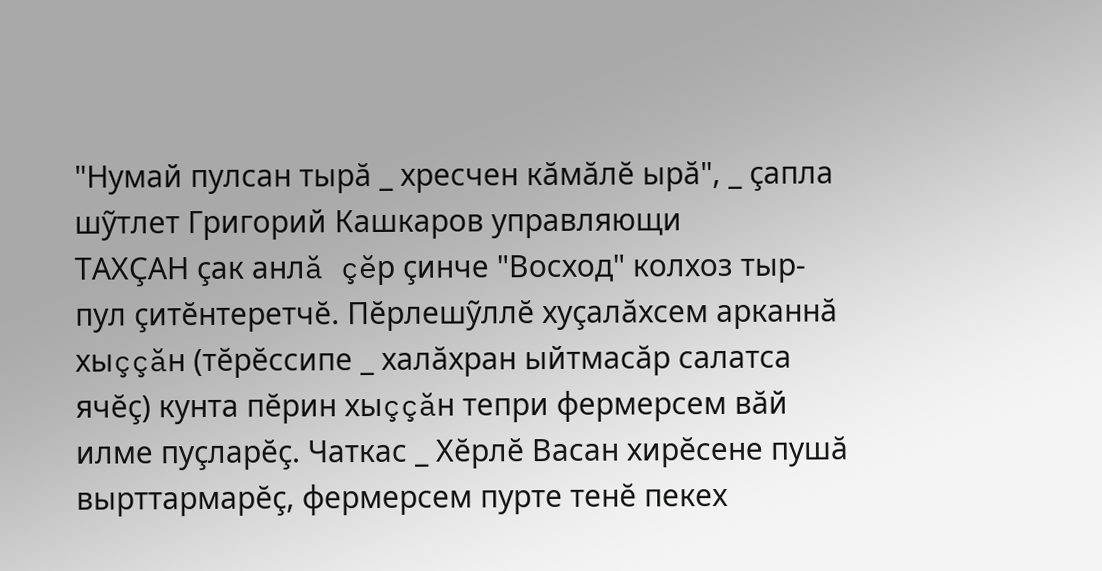"Нумай пулсан тырă _ хресчен кăмăлĕ ырă", _ çапла шỹтлет Григорий Кашкаров управляющи
ТАХÇАН çак анлă çĕр çинче "Восход" колхоз тыр-пул çитĕнтеретчĕ. Пĕрлешỹллĕ хуçалăхсем арканнă хыççăн (тĕрĕссипе _ халăхран ыйтмасăр салатса ячĕç) кунта пĕрин хыççăн тепри фермерсем вăй илме пуçларĕç. Чаткас _ Хĕрлĕ Васан хирĕсене пушă вырттармарĕç, фермерсем пурте тенĕ пекех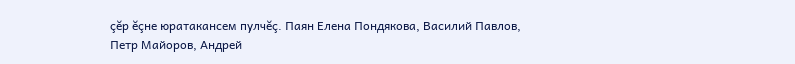çĕр ĕçне юратакансем пулчĕç. Паян Елена Пондякова, Василий Павлов, Петр Майоров, Андрей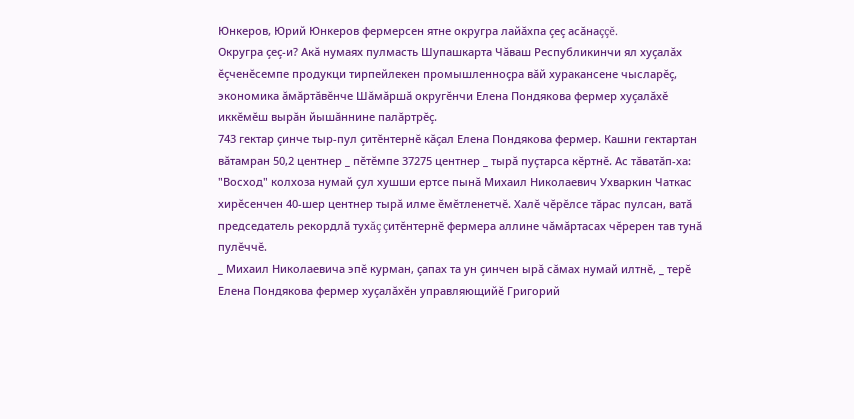Юнкеров, Юрий Юнкеров фермерсен ятне округра лайăхпа çеç асăнаççĕ.
Округра çеç-и? Акă нумаях пулмасть Шупашкарта Чăваш Республикинчи ял хуçалăх ĕçченĕсемпе продукци тирпейлекен промышленноçра вăй хуракансене чысларĕç, экономика ăмăртăвĕнче Шăмăршă округĕнчи Елена Пондякова фермер хуçалăхĕ иккĕмĕш вырăн йышăннине палăртрĕç.
743 гектар çинче тыр-пул çитĕнтернĕ кăçал Елена Пондякова фермер. Кашни гектартан вăтамран 50,2 центнер _ пĕтĕмпе 37275 центнер _ тырă пуçтарса кĕртнĕ. Ас тăватăп-ха: "Восход" колхоза нумай çул хушши ертсе пынă Михаил Николаевич Ухваркин Чаткас хирĕсенчен 40-шер центнер тырă илме ĕмĕтленетчĕ. Халĕ чĕрĕлсе тăрас пулсан, ватă председатель рекордлă тухăç çитĕнтернĕ фермера аллине чăмăртасах чĕререн тав тунă пулĕччĕ.
_ Михаил Николаевича эпĕ курман, çапах та ун çинчен ырă сăмах нумай илтнĕ, _ терĕ Елена Пондякова фермер хуçалăхĕн управляющийĕ Григорий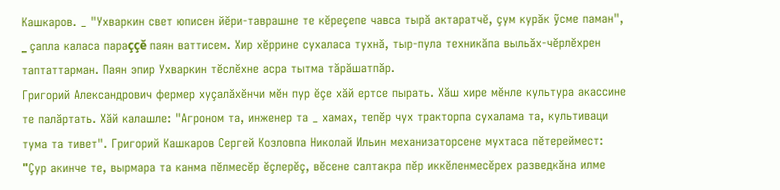Кашкаров. _ "Ухваркин свет юписен йĕри-таврашне те кĕреçепе чавса тырă актаратчĕ, çум курăк ỹсме паман", _ çапла каласа параççĕ паян ваттисем. Хир хĕррине сухаласа тухнă, тыр-пула техникăпа выльăх-чĕрлĕхрен таптаттарман. Паян эпир Ухваркин тĕслĕхне асра тытма тăрăшатпăр.
Григорий Александрович фермер хуçалăхĕнчи мĕн пур ĕçе хăй ертсе пырать. Хăш хире мĕнле культура акассине те палăртать. Хăй калашле: "Агроном та, инженер та _ хамах, тепĕр чух тракторпа сухалама та, культиваци тума та тивет". Григорий Кашкаров Сергей Козловпа Николай Ильин механизаторсене мухтаса пĕтереймест: "Çур акинче те, вырмара та канма пĕлмесĕр ĕçлерĕç, вĕсене салтакра пĕр иккĕленмесĕрех разведкăна илме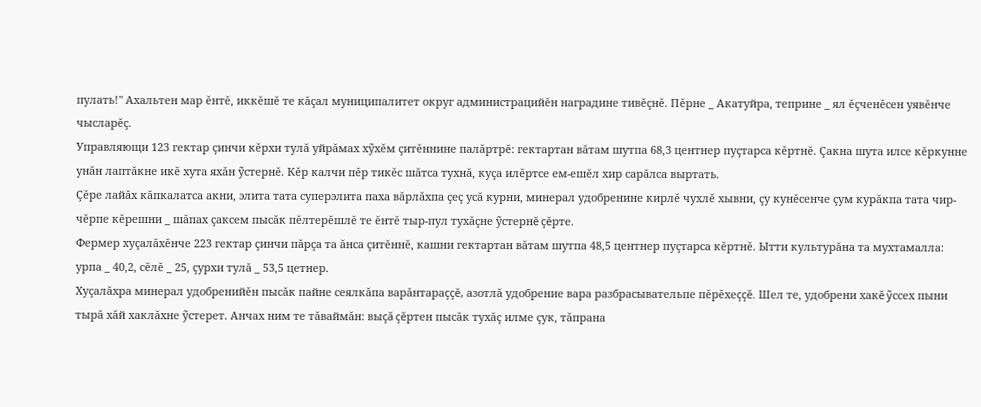пулать!" Ахальтен мар ĕнтĕ, иккĕшĕ те кăçал муниципалитет округ администрацийĕн наградине тивĕçнĕ. Пĕрне _ Акатуйра, теприне _ ял ĕçченĕсен уявĕнче чысларĕç.
Управляющи 123 гектар çинчи кĕрхи тулă уйрăмах хỹхĕм çитĕннине палăртрĕ: гектартан вăтам шутпа 68,3 центнер пуçтарса кĕртнĕ. Çакна шута илсе кĕркунне унăн лаптăкне икĕ хута яхăн ỹстернĕ. Кĕр калчи пĕр тикĕс шăтса тухнă, куçа илĕртсе ем-ешĕл хир сарăлса выртать.
Çĕре лайăх кăпкалатса акни, элита тата суперэлита паха вăрлăхпа çеç усă курни, минерал удобренине кирлĕ чухлĕ хывни, çу кунĕсенче çум курăкпа тата чир-чĕрпе кĕрешни _ шăпах çаксем пысăк пĕлтерĕшлĕ те ĕнтĕ тыр-пул тухăçне ỹстернĕ çĕрте.
Фермер хуçалăхĕнче 223 гектар çинчи пăрçа та ăнса çитĕннĕ, кашни гектартан вăтам шутпа 48,5 центнер пуçтарса кĕртнĕ. Ытти культурăна та мухтамалла: урпа _ 40,2, сĕлĕ _ 25, çурхи тулă _ 53,5 цетнер.
Хуçалăхра минерал удобренийĕн пысăк пайне сеялкăпа варăнтараççĕ, азотлă удобрение вара разбрасывательпе пĕрĕхеççĕ. Шел те, удобрени хакĕ ỹссех пыни тырă хăй хаклăхне ỹстерет. Анчах ним те тăваймăн: выçă çĕртен пысăк тухăç илме çук, тăпрана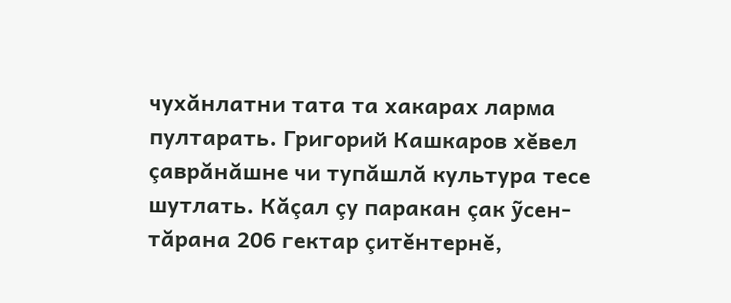чухăнлатни тата та хакарах ларма пултарать. Григорий Кашкаров хĕвел çаврăнăшне чи тупăшлă культура тесе шутлать. Кăçал çу паракан çак ỹсен-тăрана 206 гектар çитĕнтернĕ,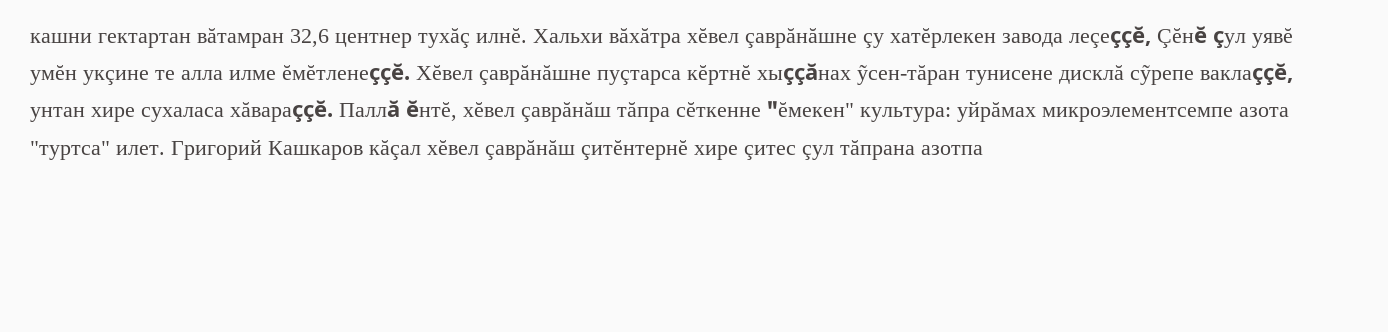кашни гектартан вăтамран 32,6 центнер тухăç илнĕ. Хальхи вăхăтра хĕвел çаврăнăшне çу хатĕрлекен завода леçеççĕ, Çĕнĕ çул уявĕ умĕн укçине те алла илме ĕмĕтленеççĕ. Хĕвел çаврăнăшне пуçтарса кĕртнĕ хыççăнах ỹсен-тăран тунисене дисклă сỹрепе ваклаççĕ, унтан хире сухаласа хăвараççĕ. Паллă ĕнтĕ, хĕвел çаврăнăш тăпра сĕткенне "ĕмекен" культура: уйрăмах микроэлементсемпе азота "туртса" илет. Григорий Кашкаров кăçал хĕвел çаврăнăш çитĕнтернĕ хире çитес çул тăпрана азотпа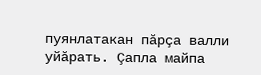пуянлатакан пăрçа валли уйăрать. Çапла майпа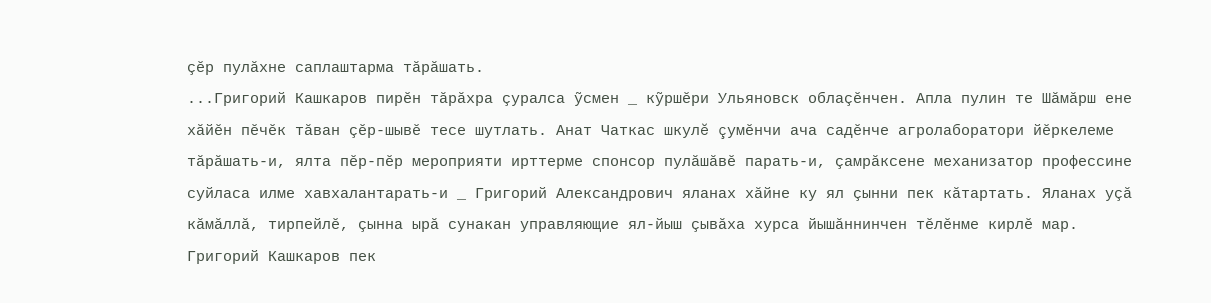çĕр пулăхне саплаштарма тăрăшать.
...Григорий Кашкаров пирĕн тăрăхра çуралса ỹсмен _ кỹршĕри Ульяновск облаçĕнчен. Апла пулин те Шăмăрш ене хăйĕн пĕчĕк тăван çĕр-шывĕ тесе шутлать. Анат Чаткас шкулĕ çумĕнчи ача садĕнче агролаборатори йĕркелеме тăрăшать-и, ялта пĕр-пĕр мероприяти ирттерме спонсор пулăшăвĕ парать-и, çамрăксене механизатор профессине суйласа илме хавхалантарать-и _ Григорий Александрович яланах хăйне ку ял çынни пек кăтартать. Яланах уçă кăмăллă, тирпейлĕ, çынна ырă сунакан управляющие ял-йыш çывăха хурса йышăннинчен тĕлĕнме кирлĕ мар. Григорий Кашкаров пек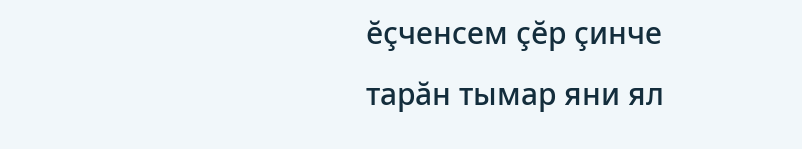ĕçченсем çĕр çинче тарăн тымар яни ял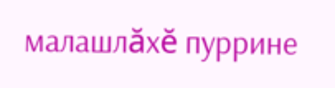малашлăхĕ пуррине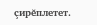çирĕплетет.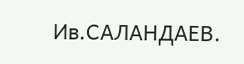Ив.САЛАНДАЕВ.